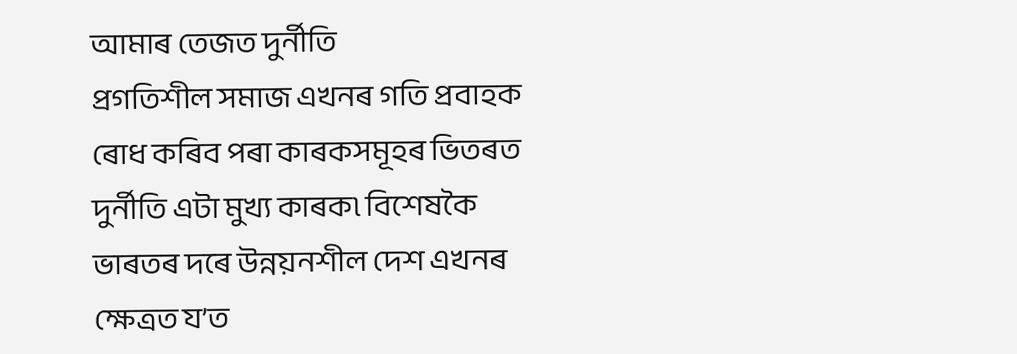আমাৰ তেজত দুৰ্নীতি
প্ৰগতিশীল সমাজ এখনৰ গতি প্ৰবাহক ৰোধ কৰিব পৰা কাৰকসমূহৰ ভিতৰত দুৰ্নীতি এটা মুখ্য কাৰক৷ বিশেষকৈ ভাৰতৰ দৰে উন্নয়নশীল দেশ এখনৰ ক্ষেত্ৰত য’ত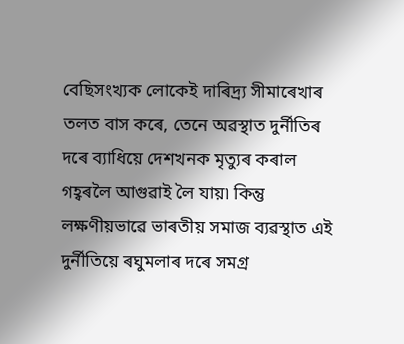বেছিসংখ্যক লোকেই দাৰিদ্ৰ্য সীমাৰেখাৰ তলত বাস কৰে, তেনে অৱস্থাত দুৰ্নীতিৰ দৰে ব্যাধিয়ে দেশখনক মৃত্যুৰ কৰাল গহ্বৰলৈ আগুৱাই লৈ যায়৷ কিন্তু লক্ষণীয়ভাৱে ভাৰতীয় সমাজ ব্যৱস্থাত এই দুৰ্নীতিয়ে ৰঘুমলাৰ দৰে সমগ্ৰ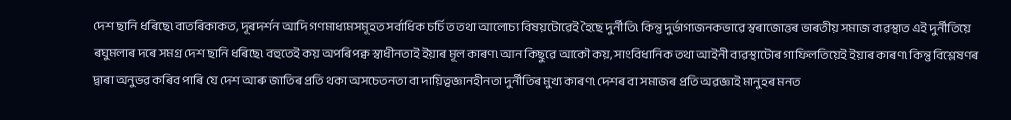দেশ ছানি ধৰিছে৷ বাতৰিকাকত, দূৰদৰ্শন আদি গণমাধ্যমসমূহত সৰ্বাধিক চৰ্চিত তথা আলোচ্য বিষয়টোৱেই হৈছে দুৰ্নীতি৷ কিন্তু দুৰ্ভাগ্যজনকভাৱে স্বৰাজোত্তৰ ভাৰতীয় সমাজ ব্যৱস্থাত এই দুৰ্নীতিয়ে ৰঘুমলাৰ দৰে সমগ্ৰ দেশ ছানি ধৰিছে৷ বহুতেই কয় অপৰিপক্ব স্বাধীনতাই ইয়াৰ মূল কাৰণ৷ আন কিছুৱে আকৌ কয়, সাংবিধানিক তথা আইনী ব্যৱস্থাটোৰ গাফিলতিয়েই ইয়াৰ কাৰণ৷ কিন্তু বিশ্লেষণৰ দ্বাৰা অনুভৱ কৰিব পাৰি যে দেশ আৰু জাতিৰ প্ৰতি থকা অসচেতনতা বা দায়িত্বজ্ঞানহীনতা দুৰ্নীতিৰ মুখ্য কাৰণ৷ দেশৰ বা সমাজৰ প্ৰতি অৱজ্ঞাই মানুহৰ মনত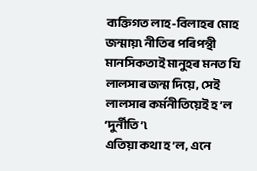ব্যক্তিগত লাহ-বিলাহৰ মোহ জন্মায়৷ নীতিৰ পৰিপন্থী মানসিকতাই মানুহৰ মনত যি লালসাৰ জন্ম দিয়ে, সেই লালসাৰ কৰ্মনীতিয়েই হ’ল ‘দুৰ্নীতি’৷
এতিয়া কথা হ’ল, এনে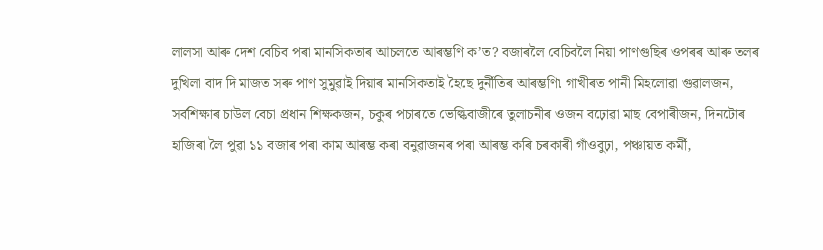লালসা আৰু দেশ বেচিব পৰা মানসিকতাৰ আচলতে আৰম্ভণি ক’ত? বজাৰলৈ বেচিবলৈ নিয়া পাণগুছিৰ ওপৰৰ আৰু তলৰ দুখিলা বাদ দি মাজত সৰু পাণ সুমুৱাই দিয়াৰ মানসিকতাই হৈছে দুৰ্নীতিৰ আৰম্ভণি৷ গাখীৰত পানী মিহলোৱা গুৱালজন, সৰ্বশিক্ষাৰ চাউল বেচা প্ৰধান শিক্ষকজন, চকুৰ পচাৰতে ভেল্কিবাজীৰে তুলাচনীৰ ওজন বঢ়োৱা মাছ বেপাৰীজন, দিনটোৰ হাজিৰা লৈ পুৱা ১১ বজাৰ পৰা কাম আৰম্ভ কৰা বনুৱাজনৰ পৰা আৰম্ভ কৰি চৰকাৰী গাঁওবুঢ়া, পঞ্চায়ত কৰ্মী,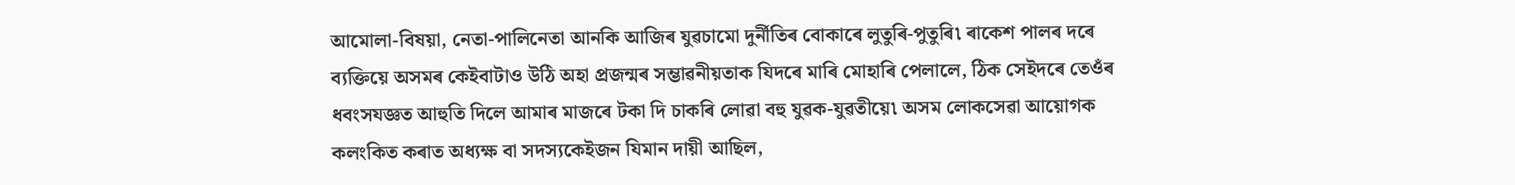আমোলা-বিষয়া, নেতা-পালিনেতা আনকি আজিৰ যুৱচামো দুৰ্নীতিৰ বোকাৰে লুতুৰি-পুতুৰি৷ ৰাকেশ পালৰ দৰে ব্যক্তিয়ে অসমৰ কেইবাটাও উঠি অহা প্ৰজন্মৰ সম্ভাৱনীয়তাক যিদৰে মাৰি মোহাৰি পেলালে, ঠিক সেইদৰে তেওঁৰ ধবংসযজ্ঞত আহুতি দিলে আমাৰ মাজৰে টকা দি চাকৰি লোৱা বহু যুৱক-যুৱতীয়ে৷ অসম লোকসেৱা আয়োগক কলংকিত কৰাত অধ্যক্ষ বা সদস্যকেইজন যিমান দায়ী আছিল,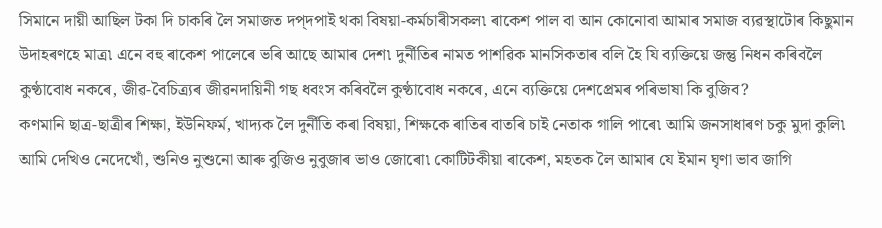সিমানে দায়ী আছিল টকা দি চাকৰি লৈ সমাজত দপ্দপাই থকা বিষয়া-কৰ্মচাৰীসকল৷ ৰাকেশ পাল বা আন কোনোবা আমাৰ সমাজ ব্যৱস্থাটোৰ কিছুমান উদাহৰণহে মাত্ৰ৷ এনে বহু ৰাকেশ পালেৰে ভৰি আছে আমাৰ দেশ৷ দুৰ্নীতিৰ নামত পাশৱিক মানসিকতাৰ বলি হৈ যি ব্যক্তিয়ে জন্তু নিধন কৰিবলৈ কুণ্ঠাবোধ নকৰে, জীৱ-বৈচিত্ৰ্যৰ জীৱনদায়িনী গছ ধবংস কৰিবলৈ কুণ্ঠাবোধ নকৰে, এনে ব্যক্তিয়ে দেশপ্ৰেমৰ পৰিভাষা কি বুজিব?
কণমানি ছাত্ৰ-ছাত্ৰীৰ শিক্ষা, ইউনিফৰ্ম, খাদ্যক লৈ দুৰ্নীতি কৰা বিষয়া, শিক্ষকে ৰাতিৰ বাতৰি চাই নেতাক গালি পাৰে৷ আমি জনসাধাৰণ চকু মুদা কুলি৷ আমি দেখিও নেদেখোঁ, শুনিও নুশুনো আৰু বুজিও নুবুজাৰ ভাও জোৰো৷ কোটিটকীয়া ৰাকেশ, মহতক লৈ আমাৰ যে ইমান ঘৃণা ভাব জাগি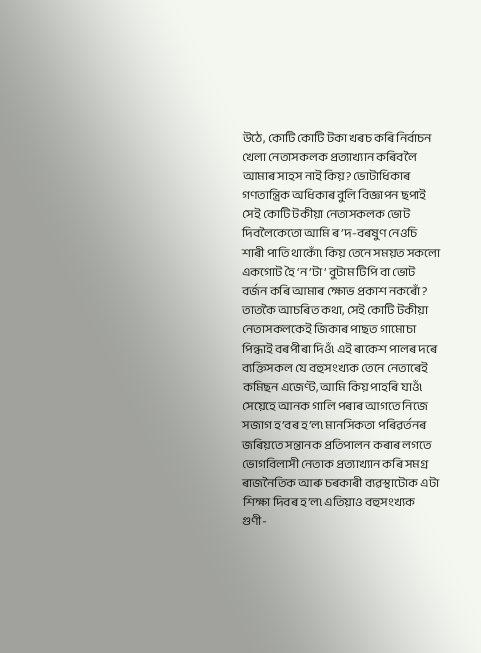উঠে, কোটি কোটি টকা খৰচ কৰি নিৰ্বাচন খেলা নেতাসকলক প্ৰত্যাখ্যান কৰিবলৈ আমাৰ সাহস নাই কিয়? ভোটাধিকাৰ গণতান্ত্ৰিক অধিকাৰ বুলি বিজ্ঞাপন ছপাই সেই কোটি টকীয়া নেতাসকলক ভোট দিবলৈকেতো আমি ৰ’দ-বৰষুণ নেওচি শাৰী পাতি থাকোঁ৷ কিয় তেনে সময়ত সকলো একগোট হৈ ‘ন’টা’ বুটাম টিপি বা ভোট বৰ্জন কৰি আমাৰ ক্ষোভ প্ৰকাশ নকৰোঁ? তাতকৈ আচৰিত কথা, সেই কোটি টকীয়া নেতাসকলকেই জিকাৰ পাছত গামোচা পিন্ধাই বৰপীৰা দিওঁ৷ এই ৰাকেশ পালৰ দৰে ব্যক্তিসকল যে বহুসংখ্যক তেনে নেতাৰেই কমিছন এজেণ্ট, আমি কিয় পাহৰি যাওঁ৷ সেয়েহে আনক গালি পৰাৰ আগতে নিজে সজাগ হ’বৰ হ’ল৷ মানসিকতা পৰিৱৰ্তনৰ জৰিয়তে সন্তানক প্ৰতিপালন কৰাৰ লগতে ভোগবিলাসী নেতাক প্ৰত্যাখ্যান কৰি সমগ্ৰ ৰাজনৈতিক আৰু চৰকাৰী ব্যৱস্থাটোক এটা শিক্ষা দিবৰ হ’ল৷ এতিয়াও বহুসংখ্যক গুণী-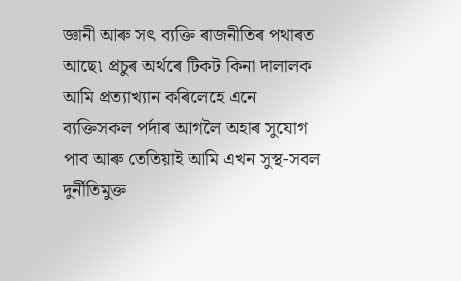জ্ঞানী আৰু সৎ ব্যক্তি ৰাজনীতিৰ পথাৰত আছে৷ প্ৰচুৰ অৰ্থৰে টিকট কিনা দালালক আমি প্ৰত্যাখ্যান কৰিলেহে এনে ব্যক্তিসকল পৰ্দাৰ আগলৈ অহাৰ সুযোগ পাব আৰু তেতিয়াই আমি এখন সুস্থ-সবল দুৰ্নীতিমুক্ত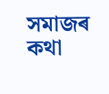সমাজৰ কথা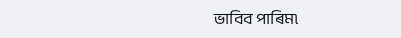ভাবিব পাৰিম৷